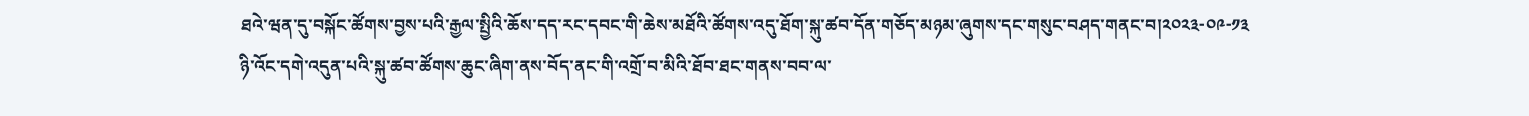ཐའེ་ཝན་དུ་བསྐོང་ཚོགས་བྱས་པའི་རྒྱལ་སྤྱིའི་ཆོས་དད་རང་དབང་གི་ཆེས་མཐོའི་ཚོགས་འདུ་ཐོག་སྐུ་ཚབ་དོན་གཅོད་མཉམ་ཞུགས་དང་གསུང་བཤད་གནང་བ།༢༠༢༣-༠༩-༡༣
ཉི་འོང་དགེ་འདུན་པའི་སྐུ་ཚབ་ཚོགས་ཆུང་ཞིག་ནས་བོད་ནང་གི་འགྲོ་བ་མིའི་ཐོབ་ཐང་གནས་བབ་ལ་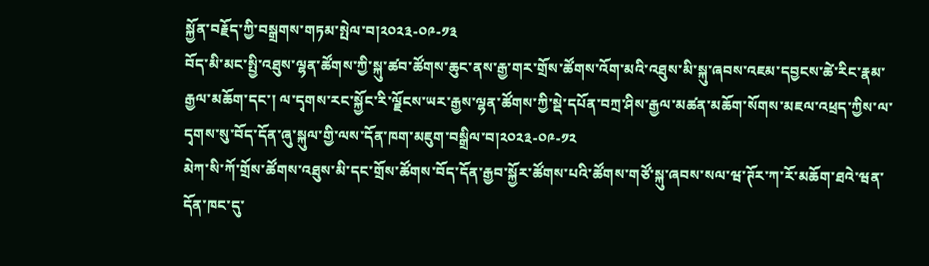སྐྱོན་བརྗོད་ཀྱི་བསྒྲགས་གཏམ་སྤེལ་བ།༢༠༢༣-༠༩-༡༣
བོད་མི་མང་སྤྱི་འཐུས་ལྷན་ཚོགས་ཀྱི་སྐུ་ཚབ་ཚོགས་ཆུང་ནས་རྒྱ་གར་གྲོས་ཚོགས་འོག་མའི་འཐུས་མི་སྐུ་ཞབས་འཇམ་དབྱངས་ཚེ་རིང་རྣམ་རྒྱལ་མཆོག་དང་། ལ་དྭགས་རང་སྐྱོང་རི་ལྗོངས་ཡར་རྒྱས་ལྷན་ཚོགས་ཀྱི་སྡེ་དཔོན་བཀྲ་ཤིས་རྒྱལ་མཚན་མཆོག་སོགས་མཇལ་འཕྲད་ཀྱིས་ལ་དྭགས་སུ་བོད་དོན་ཞུ་སྐུལ་གྱི་ལས་དོན་ཁག་མཇུག་བསྒྲིལ་བ།༢༠༢༣-༠༩-༡༢
མེཀ་སི་ཀོ་གྲོས་ཚོགས་འཐུས་མི་དང་གྲོས་ཚོགས་བོད་དོན་རྒྱབ་སྐྱོར་ཚོགས་པའི་ཚོགས་གཙོ་སྐུ་ཞབས་སལ་ཝ་ཊོར་ཀ་རོ་མཆོག་ཐའེ་ཝན་དོན་ཁང་དུ་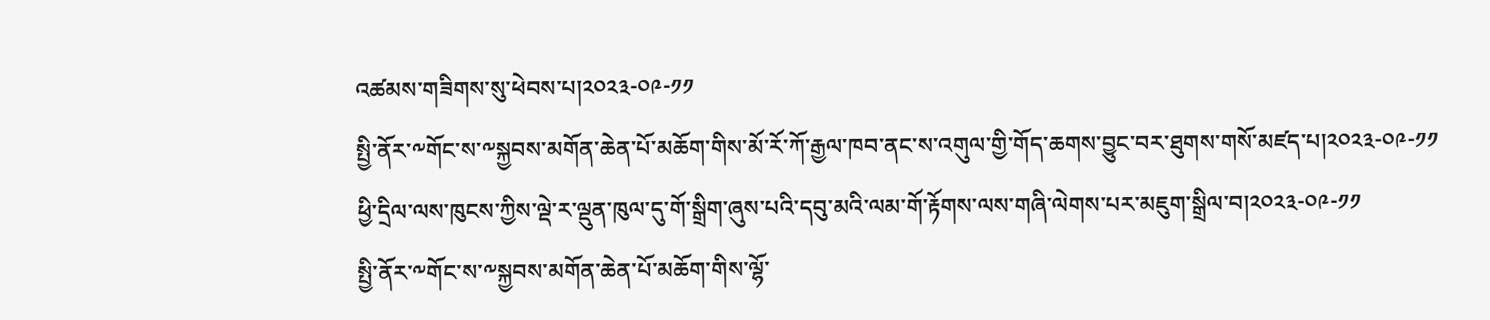འཚམས་གཟིགས་སུ་ཕེབས་པ།༢༠༢༣-༠༩-༡༡
སྤྱི་ནོར་༸གོང་ས་༸སྐྱབས་མགོན་ཆེན་པོ་མཆོག་གིས་མོ་རོ་ཀོ་རྒྱལ་ཁབ་ནང་ས་འགུལ་གྱི་གོད་ཆགས་བྱུང་བར་ཐུགས་གསོ་མཛད་པ།༢༠༢༣-༠༩-༡༡
ཕྱི་དྲིལ་ལས་ཁུངས་ཀྱིས་ལྡེ་ར་ལྡུན་ཁུལ་དུ་གོ་སྒྲིག་ཞུས་པའི་དབུ་མའི་ལམ་གོ་རྟོགས་ལས་གཞི་ལེགས་པར་མཇུག་སྒྲིལ་བ།༢༠༢༣-༠༩-༡༡
སྤྱི་ནོར་༸གོང་ས་༸སྐྱབས་མགོན་ཆེན་པོ་མཆོག་གིས་ལྷོ་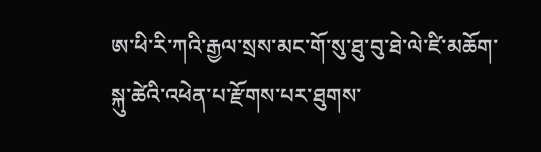ཨ་ཕི་རི་ཀའི་རྒྱལ་སྲས་མང་གོ་སུ་ཐུ་བུ་ཐེ་ལེ་ཛི་མཆོག་སྐུ་ཚེའི་འཕེན་པ་རྫོགས་པར་ཐུགས་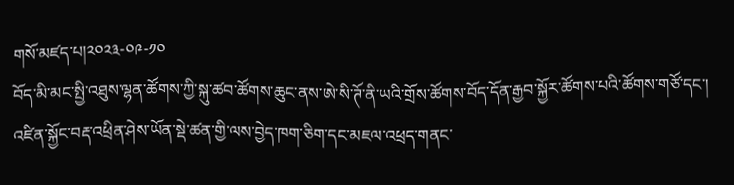གསོ་མཛད་པ།༢༠༢༣-༠༩-༡༠
བོད་མི་མང་སྤྱི་འཐུས་ལྷན་ཚོགས་ཀྱི་སྐུ་ཚབ་ཚོགས་ཆུང་ནས་ཨེ་སི་ཊོ་ནི་ཡའི་གྲོས་ཚོགས་བོད་དོན་རྒྱབ་སྐྱོར་ཚོགས་པའི་ཚོགས་གཙོ་དང་། འཛིན་སྐྱོང་བརྡ་འཕྲིན་ཤེས་ཡོན་སྡེ་ཚན་གྱི་ལས་བྱེད་ཁག་ཅིག་དང་མཇལ་འཕྲད་གནང་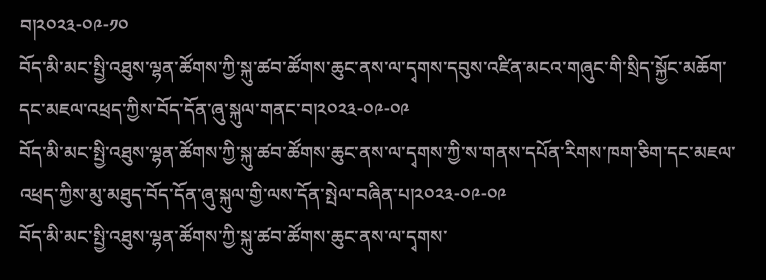བ།༢༠༢༣-༠༩-༡༠
བོད་མི་མང་སྤྱི་འཐུས་ལྷན་ཚོགས་ཀྱི་སྐུ་ཚབ་ཚོགས་ཆུང་ནས་ལ་དྭགས་དབུས་འཛིན་མངའ་གཞུང་གི་སྲིད་སྐྱོང་མཆོག་དང་མཇལ་འཕྲད་ཀྱིས་བོད་དོན་ཞུ་སྐུལ་གནང་བ།༢༠༢༣-༠༩-༠༩
བོད་མི་མང་སྤྱི་འཐུས་ལྷན་ཚོགས་ཀྱི་སྐུ་ཚབ་ཚོགས་ཆུང་ནས་ལ་དྭགས་ཀྱི་ས་གནས་དཔོན་རིགས་ཁག་ཅིག་དང་མཇལ་འཕྲད་ཀྱིས་མུ་མཐུད་བོད་དོན་ཞུ་སྐུལ་གྱི་ལས་དོན་སྤེལ་བཞིན་པ།༢༠༢༣-༠༩-༠༩
བོད་མི་མང་སྤྱི་འཐུས་ལྷན་ཚོགས་ཀྱི་སྐུ་ཚབ་ཚོགས་ཆུང་ནས་ལ་དྭགས་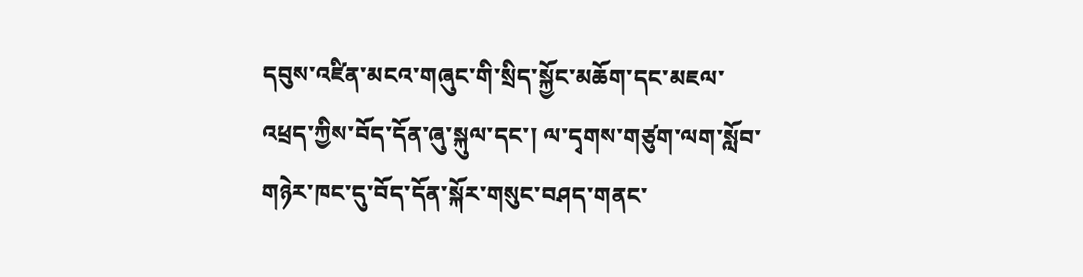དབུས་འཛིན་མངའ་གཞུང་གི་སྲིད་སྐྱོང་མཆོག་དང་མཇལ་འཕྲད་ཀྱིས་བོད་དོན་ཞུ་སྐུལ་དང་། ལ་དྭགས་གཙུག་ལག་སློབ་གཉེར་ཁང་དུ་བོད་དོན་སྐོར་གསུང་བཤད་གནང་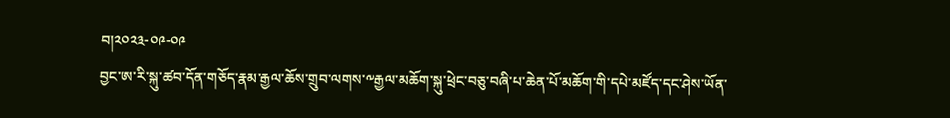བ།༢༠༢༣-༠༩-༠༩
བྱང་ཨ་རི་སྐུ་ཚབ་དོན་གཅོད་རྣམ་རྒྱལ་ཆོས་གྲུབ་ལགས་༸རྒྱལ་མཆོག་སྐུ་ཕྲེང་བཅུ་བཞི་པ་ཆེན་པོ་མཆོག་གི་དཔེ་མཛོད་དང་ཤེས་ཡོན་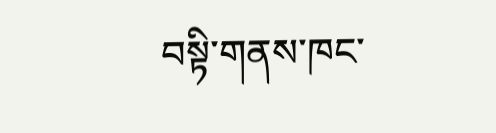བསྟི་གནས་ཁང་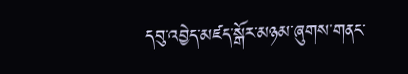དབུ་འབྱེད་མཛད་སྒོར་མཉམ་ཞུགས་གནང་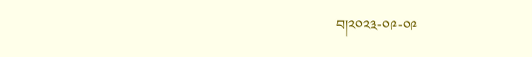བ།༢༠༢༣-༠༩-༠༩